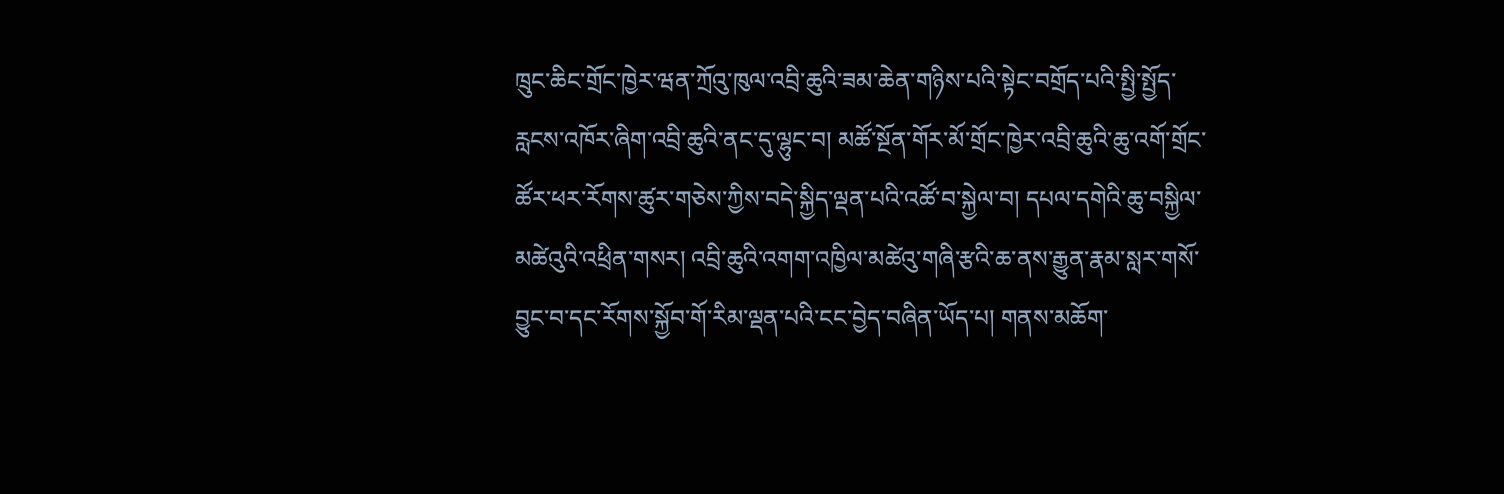ཁྲུང་ཆིང་གྲོང་ཁྱེར་ཝན་ཀྲོའུ་ཁུལ་འབྲི་ཆུའི་ཟམ་ཆེན་གཉིས་པའི་སྟེང་བགྲོད་པའི་སྤྱི་སྤྱོད་རླངས་འཁོར་ཞིག་འབྲི་ཆུའི་ནང་དུ་ལྷུང་བ། མཚོ་སྔོན་གོར་མོ་གྲོང་ཁྱེར་འབྲི་ཆུའི་ཆུ་འགོ་གྲོང་ཚོར་ཕར་རོགས་ཚུར་གཅེས་ཀྱིས་བདེ་སྐྱིད་ལྡན་པའི་འཚོ་བ་སྐྱེལ་བ། དཔལ་དགེའི་ཆུ་བསྐྱིལ་མཚེའུའི་འཕྲིན་གསར། འབྲི་ཆུའི་འགག་འཁྱིལ་མཚེའུ་གཞི་རྩའི་ཆ་ནས་རྒྱུན་རྣམ་སླར་གསོ་བྱུང་བ་དང་རོགས་སྐྱོབ་གོ་རིམ་ལྡན་པའི་ངང་བྱེད་བཞིན་ཡོད་པ། གནས་མཆོག་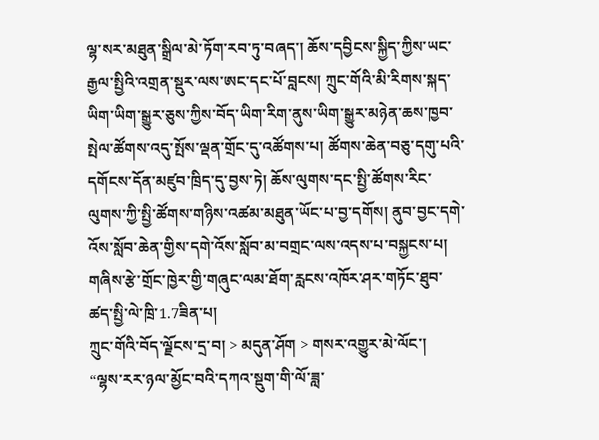ལྷ་སར་མཐུན་སྒྲིལ་མེ་ཏོག་རབ་ཏུ་བཞད་། ཆོས་དབྱིངས་སྐྱིད་ཀྱིས་ཡང་རྒྱལ་སྤྱིའི་འགྲན་སྡུར་ལས་ཨང་དང་པོ་བླངས། ཀྲུང་གོའི་མི་རིགས་སྐད་ཡིག་ཡིག་སྒྱུར་ཅུས་ཀྱིས་བོད་ཡིག་རིག་ནུས་ཡིག་སྒྱུར་མཉེན་ཆས་ཁྱབ་སྤེལ་ཚོགས་འདུ་སྤོས་ལྡན་གྲོང་དུ་འཚོགས་པ། ཚོགས་ཆེན་བཅུ་དགུ་པའི་དགོངས་དོན་མཛུབ་ཁྲིད་དུ་བྱས་ཏེ། ཆོས་ལུགས་དང་སྤྱི་ཚོགས་རིང་ལུགས་ཀྱི་སྤྱི་ཚོགས་གཉིས་འཚམ་མཐུན་ཡོང་པ་བྱ་དགོས། ནུབ་བྱང་དགེ་འོས་སློབ་ཆེན་གྱིས་དགེ་འོས་སློབ་མ་བགྲང་ལས་འདས་པ་བསྐྱངས་པ། གཞིས་རྩེ་གྲོང་ཁྱེར་གྱི་གཞུང་ལམ་ཐོག་རླངས་འཁོར་ཤར་གཏོང་ཐུབ་ཚད་སྤྱི་ལེ་ཁྲི་1.7ཟིན་པ།
ཀྲུང་གོའི་བོད་ལྗོངས་དྲ་བ། > མདུན་ཤོག > གསར་འགྱུར་མེ་ལོང་།
“ལྷས་རར་ཉལ་མྱོང་བའི་དཀའ་སྡུག་གི་ལོ་ཟླ་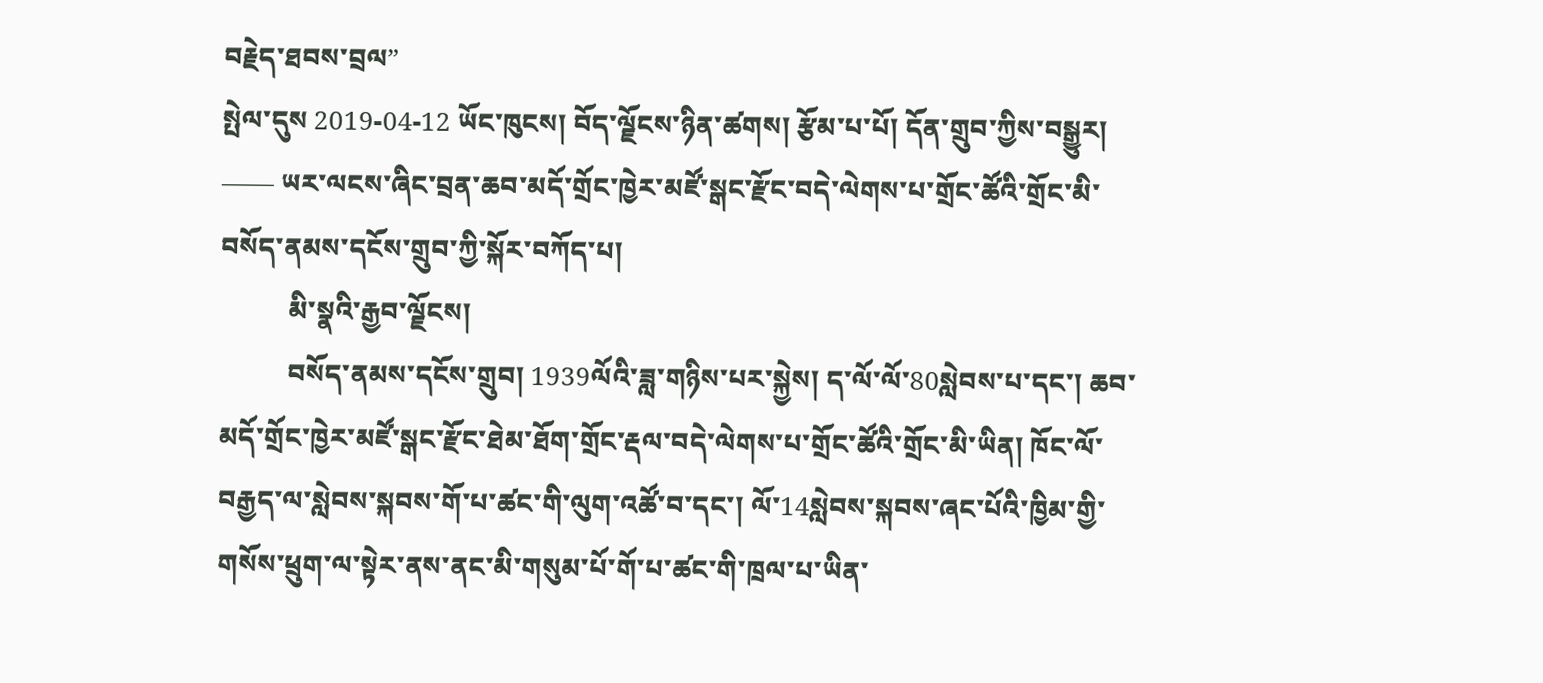བརྗེད་ཐབས་བྲལ”
སྤེལ་དུས 2019-04-12 ཡོང་ཁུངས། བོད་ལྗོངས་ཉིན་ཚགས། རྩོམ་པ་པོ། དོན་གྲུབ་ཀྱིས་བསྒྱུར།
—— ཡར་ལངས་ཞིང་བྲན་ཆབ་མདོ་གྲོང་ཁྱེར་མཛོ་སྒང་རྫོང་བདེ་ལེགས་པ་གྲོང་ཚོའི་གྲོང་མི་བསོད་ནམས་དངོས་གྲུབ་ཀྱི་སྐོར་བཀོད་པ།
          མི་སྣའི་རྒྱབ་ལྗོངས།
          བསོད་ནམས་དངོས་གྲུབ། 1939ལོའི་ཟླ་གཉིས་པར་སྐྱེས། ད་ལོ་ལོ་80སླེབས་པ་དང་། ཆབ་མདོ་གྲོང་ཁྱེར་མཛོ་སྒང་རྫོང་ཐེམ་ཐོག་གྲོང་རྡལ་བདེ་ལེགས་པ་གྲོང་ཚོའི་གྲོང་མི་ཡིན། ཁོང་ལོ་བརྒྱད་ལ་སླེབས་སྐབས་གོ་པ་ཚང་གི་ལུག་འཚོ་བ་དང་། ལོ་14སླེབས་སྐབས་ཞང་པོའི་ཁྱིམ་གྱི་གསོས་ཕྲུག་ལ་སྟེར་ནས་ནང་མི་གསུམ་པོ་གོ་པ་ཚང་གི་ཁྲལ་པ་ཡིན་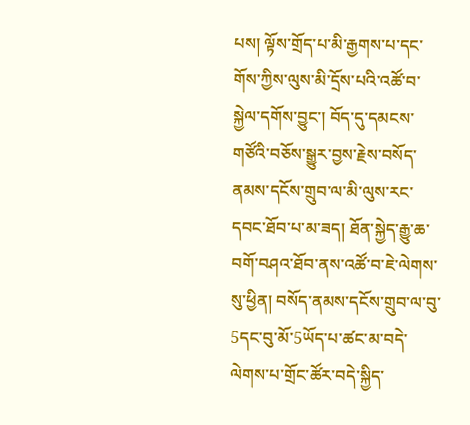པས། ལྟོས་གྲོད་པ་མི་རྒྱགས་པ་དང་གོས་ཀྱིས་ལུས་མི་དྲོས་པའི་འཚོ་བ་སྐྱེལ་དགོས་བྱུང་། བོད་དུ་དམངས་གཙོའི་བཅོས་སྒྱུར་བྱས་རྗེས་བསོད་ནམས་དངོས་གྲུབ་ལ་མི་ལུས་རང་དབང་ཐོབ་པ་མ་ཟད། ཐོན་སྐྱེད་རྒྱུ་ཆ་བགོ་བཤའ་ཐོབ་ནས་འཚོ་བ་ཇེ་ལེགས་སུ་ཕྱིན། བསོད་ནམས་དངོས་གྲུབ་ལ་བུ་5དང་བུ་མོ་5ཡོད་པ་ཚང་མ་བདེ་ལེགས་པ་གྲོང་ཚོར་བདེ་སྐྱིད་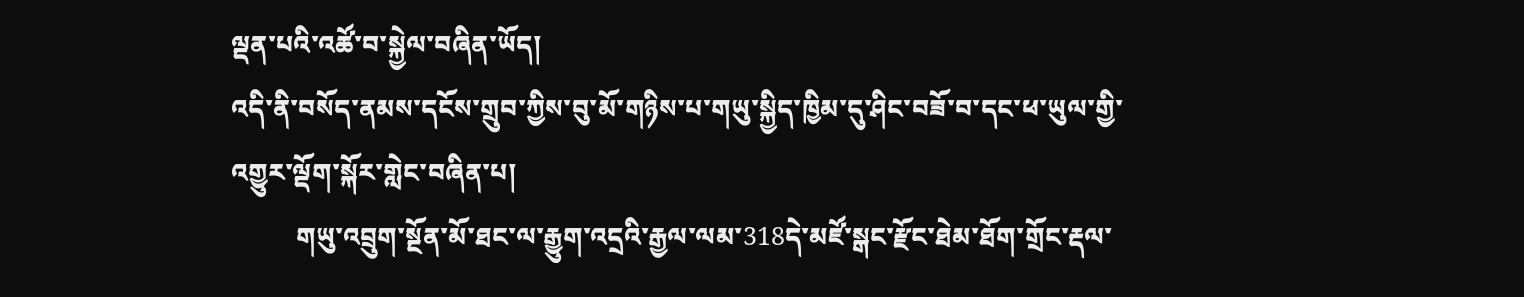ལྡན་པའི་འཚོ་བ་སྐྱེལ་བཞིན་ཡོད།
འདི་ནི་བསོད་ནམས་དངོས་གྲུབ་ཀྱིས་བུ་མོ་གཉིས་པ་གཡུ་སྐྱིད་ཁྱིམ་དུ་ཤིང་བཟོ་བ་དང་ཕ་ཡུལ་གྱི་འགྱུར་ལྡོག་སྐོར་གླེང་བཞིན་པ།
          གཡུ་འབྲུག་སྔོན་མོ་ཐང་ལ་རྒྱུག་འདྲའི་རྒྱལ་ལམ་318དེ་མཛོ་སྒང་རྫོང་ཐེམ་ཐོག་གྲོང་རྡལ་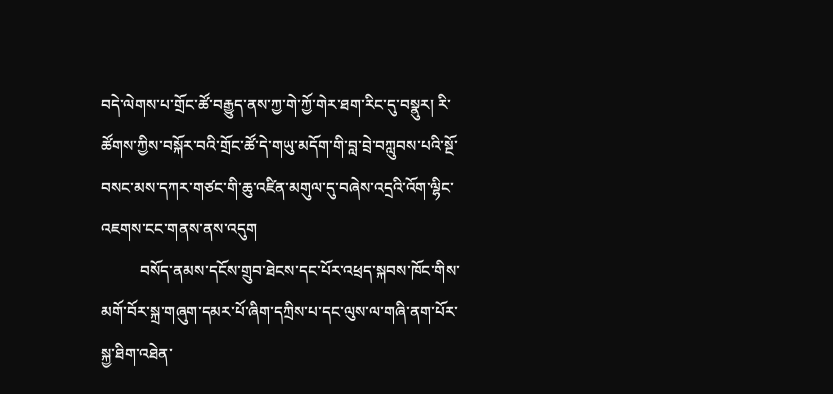བདེ་ལེགས་པ་གྲོང་ཚོ་བརྒྱུད་ནས་ཀྱ་གེ་ཀྱོ་གེར་ཐག་རིང་དུ་བསྣུར། རི་ཚོགས་ཀྱིས་བསྐོར་བའི་གྲོང་ཚོ་དེ་གཡུ་མདོག་གི་བླ་བྲེ་བཀླུབས་པའི་སྔོ་བསང་མས་དཀར་གཙང་གི་ཆུ་འཛིན་མགུལ་དུ་བཞེས་འདྲའི་འོག་ལྷིང་འཇགས་ངང་གནས་ནས་འདུག
          བསོད་ནམས་དངོས་གྲུབ་ཐེངས་དང་པོར་འཕྲད་སྐབས་ཁོང་གིས་མགོ་བོར་སྐྲ་གཞུག་དམར་པོ་ཞིག་དཀྲིས་པ་དང་ལུས་ལ་གཞི་ནག་པོར་སྐྱ་ཐིག་འཐེན་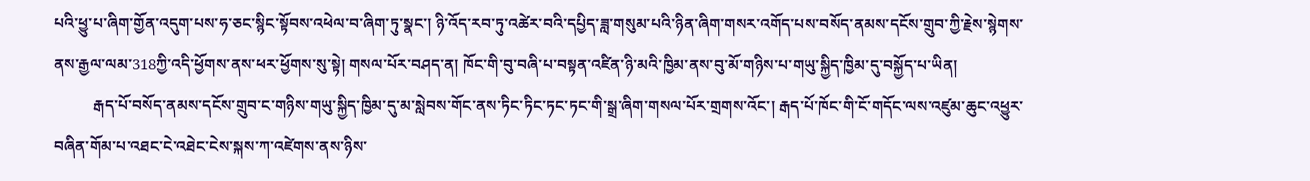པའི་ཕྱུ་པ་ཞིག་གྱོན་འདུག་པས་ཧ་ཅང་སྙིང་སྟོབས་འཕེལ་བ་ཞིག་ཏུ་སྣང་། ཉི་འོད་རབ་ཏུ་འཚེར་བའི་དཔྱིད་ཟླ་གསུམ་པའི་ཉིན་ཞིག་གསར་འགོད་པས་བསོད་ནམས་དངོས་གྲུབ་ཀྱི་རྗེས་སྙེགས་ནས་རྒྱལ་ལམ་318ཀྱི་འདི་ཕྱོགས་ནས་ཕར་ཕྱོགས་སུ་སྟེ། གསལ་པོར་བཤད་ན། ཁོང་གི་བུ་བཞི་པ་བསྟན་འཛིན་ཉི་མའི་ཁྱིམ་ནས་བུ་མོ་གཉིས་པ་གཡུ་སྐྱིད་ཁྱིམ་དུ་བསྐྱོད་པ་ཡིན།
          རྒད་པོ་བསོད་ནམས་དངོས་གྲུབ་ང་གཉིས་གཡུ་སྐྱིད་ཁྱིམ་དུ་མ་སླེབས་གོང་ནས་ཏིང་ཏིང་ཏང་ཏང་གི་སྒྲ་ཞིག་གསལ་པོར་གྲགས་འོང་། རྒད་པོ་ཁོང་གི་ངོ་གདོང་ལས་འཛུམ་ཆུང་འཕྱུར་བཞིན་གོམ་པ་འཐང་ངེ་འཐེང་ངེས་སྐས་ཀ་འཛེགས་ནས་ཉིས་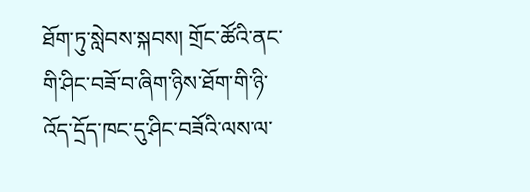ཐོག་ཏུ་སླེབས་སྐབས། གྲོང་ཚོའི་ནང་གི་ཤིང་བཟོ་བ་ཞིག་ཉིས་ཐོག་གི་ཉི་འོད་དྲོད་ཁང་དུ་ཤིང་བཟོའི་ལས་ལ་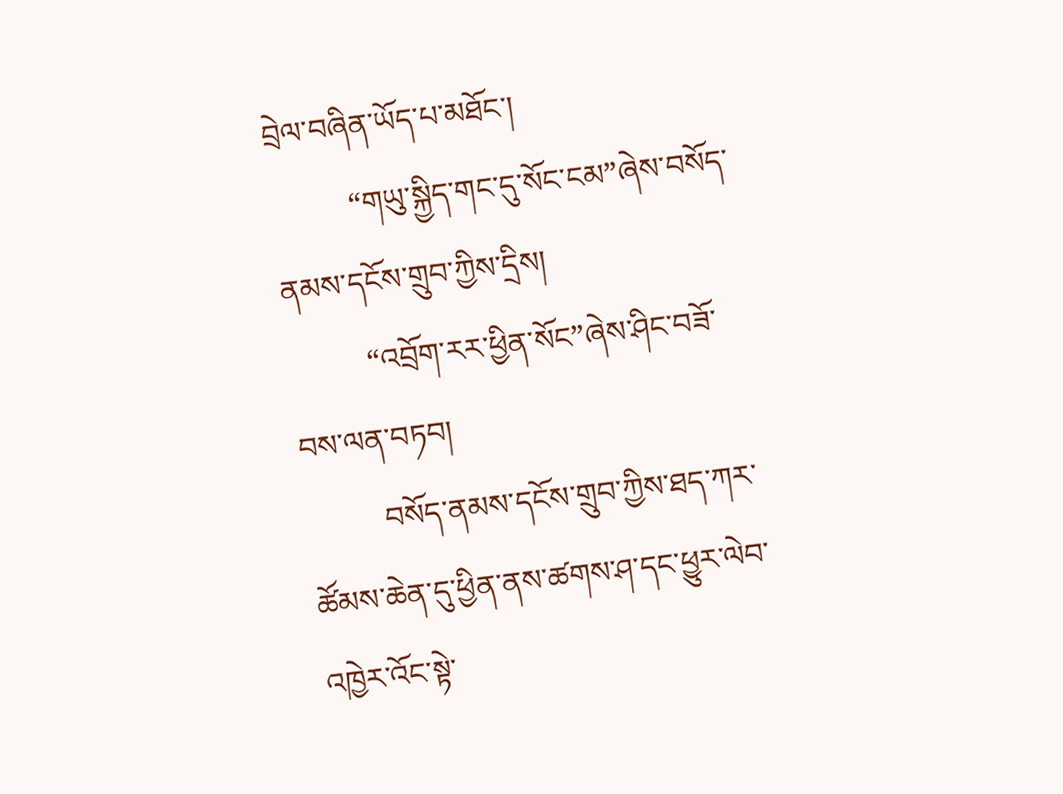བྲེལ་བཞིན་ཡོད་པ་མཐོང་།
          “གཡུ་སྐྱིད་གང་དུ་སོང་ངམ”ཞེས་བསོད་ནམས་དངོས་གྲུབ་ཀྱིས་དྲིས།
          “འབྲོག་རར་ཕྱིན་སོང”ཞེས་ཤིང་བཟོ་བས་ལན་བཏབ།
          བསོད་ནམས་དངོས་གྲུབ་ཀྱིས་ཐད་ཀར་ཚོམས་ཆེན་དུ་ཕྱིན་ནས་ཚགས་ཤ་དང་ཕྱུར་ལེབ་འཁྱེར་འོང་སྟེ་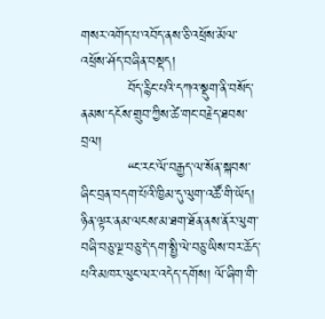གསར་འགོད་པ་འབོད་ནས་ཅི་འཕྲོས་མོལ་འཕྲོས་ཤོད་བཞིན་བསྡད།
          བོད་རྙིང་པའི་དཀའ་སྡུག་ནི་བསོད་ནམས་དངོས་གྲུབ་ཀྱིས་ཚེ་གང་བརྗེད་ཐབས་བྲལ།
          “ང་རང་ལོ་བརྒྱད་ལ་སོན་སྐབས་ཞིང་བྲན་བདག་པོའི་ཁྱིམ་དུ་ལུག་འཚོ་གི་ཡོད། ཉིན་ལྟར་ནམ་ལངས་མ་ཐག་ཐོན་ནས་ནོར་ལུག་བཞི་བཅུ་ལྔ་བཅུ་དེ་དག་སྤྱི་ལེ་བཅུ་ཡིས་བར་ཆོད་པའི་མཁར་ལུང་ལར་འདེད་དགོས། ལོ་ཞིག་གི་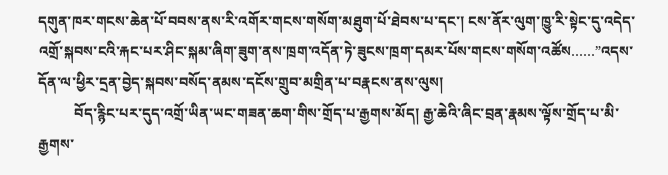དགུན་ཁར་གངས་ཆེན་པོ་བབས་ནས་རི་འགོར་གངས་གསོག་མཐུག་པོ་ཐེབས་པ་དང་། ངས་ནོར་ལུག་ཁྱུ་རི་སྟེང་དུ་འདེད་འགྲོ་སྐབས་ངའི་རྐང་པར་ཤིང་སྐམ་ཞིག་ཟུག་ནས་ཁྲག་འདོན་ཏེ་ཟུངས་ཁྲག་དམར་པོས་གངས་གསོག་འཚོས……”འདས་དོན་ལ་ཕྱིར་དྲན་བྱེད་སྐབས་བསོད་ནམས་དངོས་གྲུབ་མགྲིན་པ་བརྣངས་ནས་ལུས།
          བོད་རྙིང་པར་དུད་འགྲོ་ཡིན་ཡང་གཟན་ཆག་གིས་གྲོད་པ་རྒྱགས་མོད། རྒྱ་ཆེའི་ཞིང་བྲན་རྣམས་ལྟོས་གྲོད་པ་མི་རྒྱགས་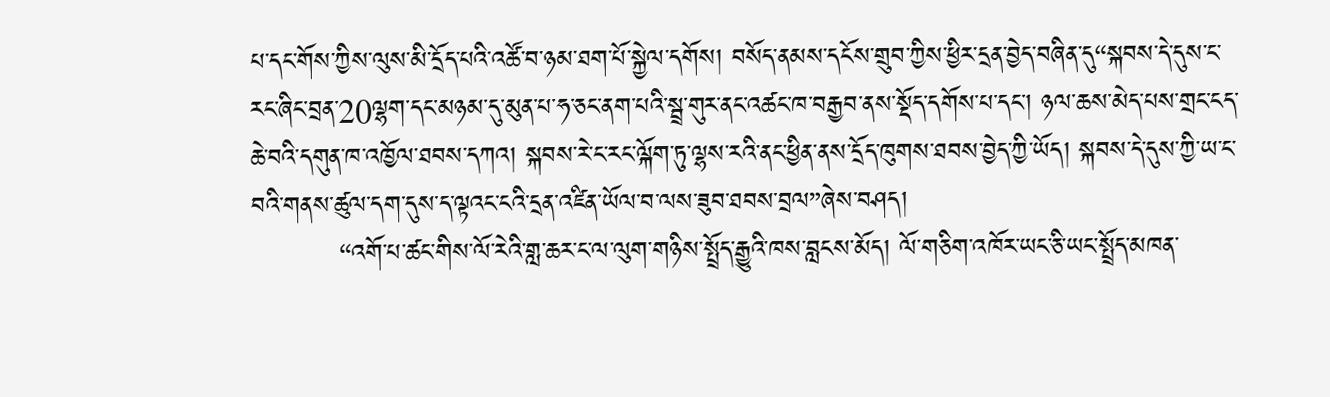པ་དང་གོས་ཀྱིས་ལུས་མི་དྲོད་པའི་འཚོ་བ་ཉམ་ཐག་པོ་སྐྱེལ་དགོས། བསོད་ནམས་དངོས་གྲུབ་ཀྱིས་ཕྱིར་དྲན་བྱེད་བཞིན་དུ“སྐབས་དེ་དུས་ང་རང་ཞིང་བྲན་20ལྷག་དང་མཉམ་དུ་མུན་པ་ཧ་ཅང་ནག་པའི་སྦྲ་གུར་ནང་འཚང་ཁ་བརྒྱབ་ནས་སྡོད་དགོས་པ་དང་། ཉལ་ཆས་མེད་པས་གྲང་ངད་ཆེ་བའི་དགུན་ཁ་འཁྱོལ་ཐབས་དཀའ། སྐབས་རེ་ང་རང་ལྐོག་ཏུ་ལྷས་རའི་ནང་ཕྱིན་ནས་དྲོད་ཁུགས་ཐབས་བྱེད་ཀྱི་ཡོད། སྐབས་དེ་དུས་ཀྱི་ཡ་ང་བའི་གནས་ཚུལ་དག་དུས་ད་ལྟའང་ངའི་དྲན་འཛིན་ཡོལ་བ་ལས་ཟུབ་ཐབས་བྲལ”ཞེས་བཤད།
          “འགོ་པ་ཚང་གིས་ལོ་རེའི་གླ་ཆར་ང་ལ་ལུག་གཉིས་སྤྲོད་རྒྱུའི་ཁས་བླངས་མོད། ལོ་གཅིག་འཁོར་ཡང་ཅི་ཡང་སྤྲོད་མཁན་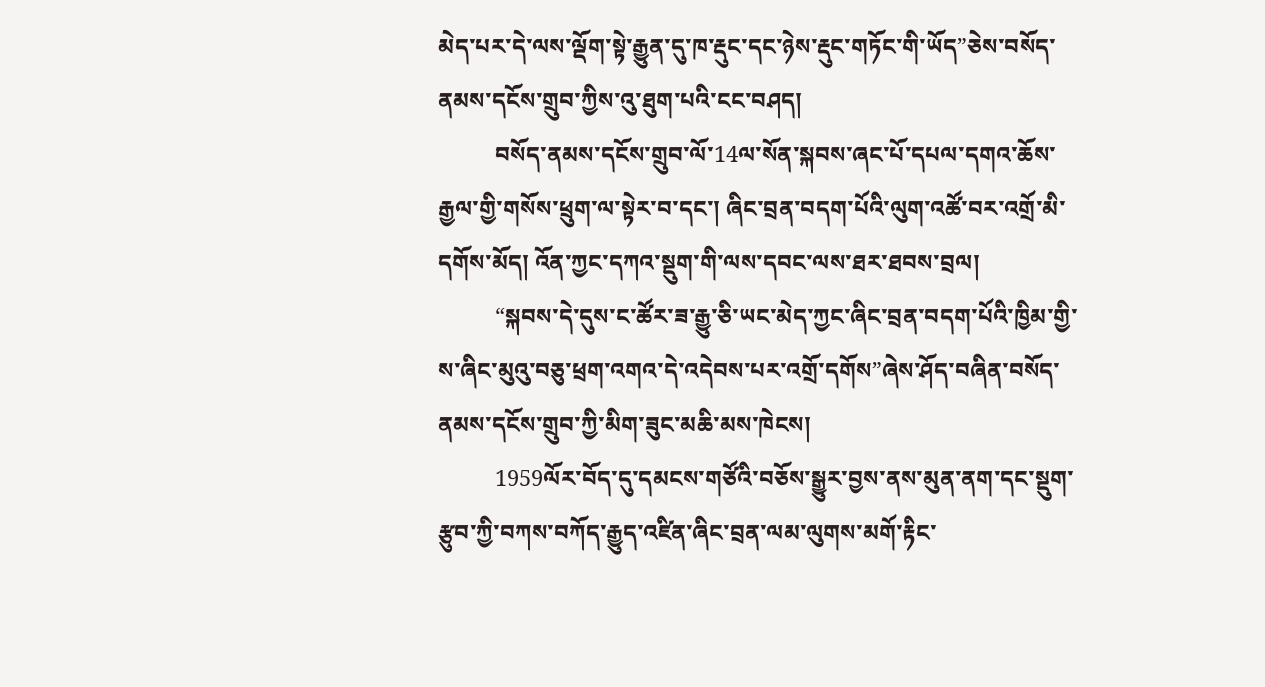མེད་པར་དེ་ལས་ལྡོག་སྟེ་རྒྱུན་དུ་ཁ་རྡུང་དང་ཉེས་རྡུང་གཏོང་གི་ཡོད”ཅེས་བསོད་ནམས་དངོས་གྲུབ་ཀྱིས་འུ་ཐུག་པའི་ངང་བཤད།
          བསོད་ནམས་དངོས་གྲུབ་ལོ་14ལ་སོན་སྐབས་ཞང་པོ་དཔལ་དགའ་ཆོས་རྒྱལ་གྱི་གསོས་ཕྲུག་ལ་སྟེར་བ་དང་། ཞིང་བྲན་བདག་པོའི་ལུག་འཚོ་བར་འགྲོ་མི་དགོས་མོད། འོན་ཀྱང་དཀའ་སྡུག་གི་ལས་དབང་ལས་ཐར་ཐབས་བྲལ།
          “སྐབས་དེ་དུས་ང་ཚོར་ཟ་རྒྱུ་ཅི་ཡང་མེད་ཀྱང་ཞིང་བྲན་བདག་པོའི་ཁྱིམ་གྱི་ས་ཞིང་མུའུ་བཅུ་ཕྲག་འགའ་དེ་འདེབས་པར་འགྲོ་དགོས”ཞེས་ཤོད་བཞིན་བསོད་ནམས་དངོས་གྲུབ་ཀྱི་མིག་ཟུང་མཆི་མས་ཁེངས།
          1959ལོར་བོད་དུ་དམངས་གཙོའི་བཅོས་སྒྱུར་བྱས་ནས་མུན་ནག་དང་སྡུག་རྩུབ་ཀྱི་བཀས་བཀོད་རྒྱུད་འཛིན་ཞིང་བྲན་ལམ་ལུགས་མགོ་རྟིང་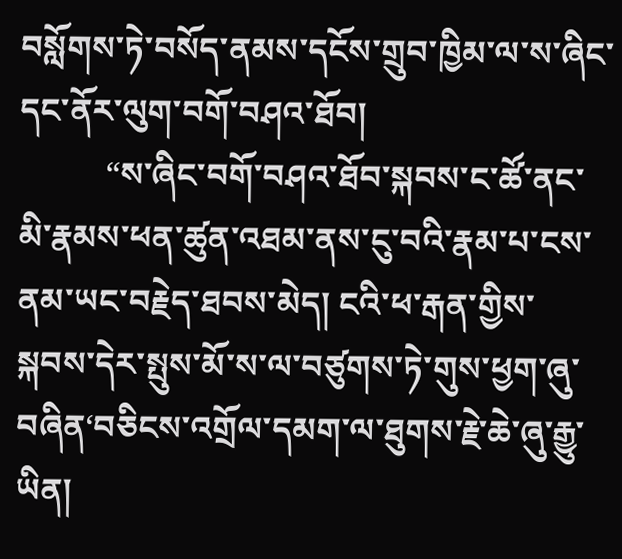བསློགས་ཏེ་བསོད་ནམས་དངོས་གྲུབ་ཁྱིམ་ལ་ས་ཞིང་དང་ནོར་ལུག་བགོ་བཤའ་ཐོབ།
          “ས་ཞིང་བགོ་བཤའ་ཐོབ་སྐབས་ང་ཚོ་ནང་མི་རྣམས་ཕན་ཚུན་འཐམ་ནས་ངུ་བའི་རྣམ་པ་ངས་ནམ་ཡང་བརྗེད་ཐབས་མེད། ངའི་ཕ་རྒན་གྱིས་སྐབས་དེར་སྤུས་མོ་ས་ལ་བཙུགས་ཏེ་གུས་ཕྱག་ཞུ་བཞིན‘བཅིངས་འགྲོལ་དམག་ལ་ཐུགས་རྗེ་ཆེ་ཞུ་རྒྱུ་ཡིན།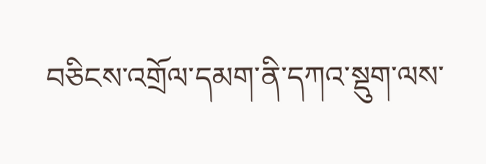བཅིངས་འགྲོལ་དམག་ནི་དཀའ་སྡུག་ལས་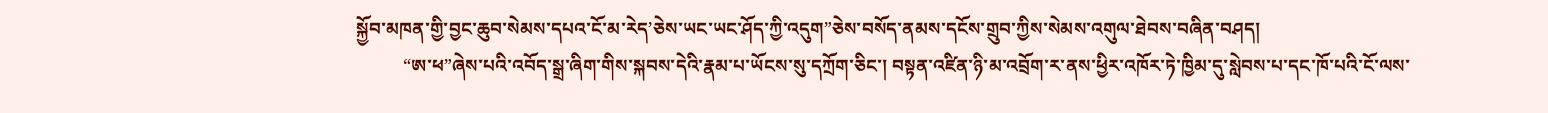སྐྱོབ་མཁན་གྱི་བྱང་ཆུབ་སེམས་དཔའ་ངོ་མ་རེད’ཅེས་ཡང་ཡང་ཤོད་ཀྱི་འདུག”ཅེས་བསོད་ནམས་དངོས་གྲུབ་ཀྱིས་སེམས་འགུལ་ཐེབས་བཞིན་བཤད།
          “ཨ་ཕ”ཞེས་པའི་འབོད་སྒྲ་ཞིག་གིས་སྐབས་དེའི་རྣམ་པ་ཡོངས་སུ་དཀྲོག་ཅིང་། བསྟན་འཛིན་ཉི་མ་འབྲོག་ར་ནས་ཕྱིར་འཁོར་ཏེ་ཁྱིམ་དུ་སླེབས་པ་དང་ཁོ་པའི་ངོ་ལས་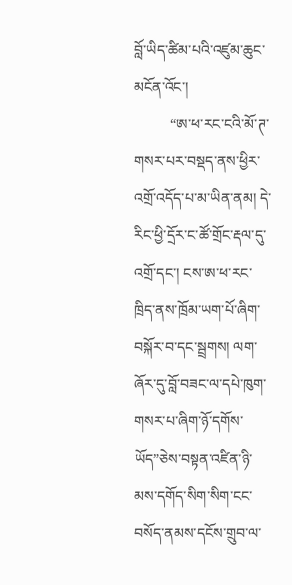བློ་ཡིད་ཚིམ་པའི་འཛུམ་ཆུང་མངོན་འོང་།
          “ཨ་ཕ་རང་ངའི་མོ་ཊ་གསར་པར་བསྡད་ནས་ཕྱིར་འགྲོ་འདོད་པ་མ་ཡིན་ནམ། དེ་རིང་ཕྱི་དྲོར་ང་ཚོ་གྲོང་རྡལ་དུ་འགྲོ་དང་། ངས་ཨ་ཕ་རང་ཁྲིད་ནས་ཁྲོམ་ཡག་པོ་ཞིག་བསྐོར་བ་དང་སྦྲགས། ལག་ཞོར་དུ་བློ་བཟང་ལ་དཔེ་ཁུག་གསར་པ་ཞིག་ཉོ་དགོས་ཡོད”ཅེས་བསྟན་འཛིན་ཉི་མས་དགོད་སིག་སིག་ངང་བསོད་ནམས་དངོས་གྲུབ་ལ་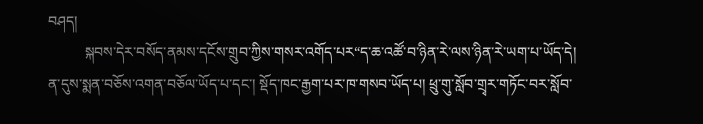བཤད།
          སྐབས་དེར་བསོད་ནམས་དངོས་གྲུབ་ཀྱིས་གསར་འགོད་པར“ད་ཆ་འཚོ་བ་ཉིན་རེ་ལས་ཉིན་རེ་ཡག་པ་ཡོད་དེ། ན་དུས་སྨན་བཅོས་འགན་བཅོལ་ཡོད་པ་དང་། སྡོད་ཁང་རྒྱག་པར་ཁ་གསབ་ཡོད་པ། ཕྲུ་གུ་སློབ་གྲྭར་གཏོང་བར་སློབ་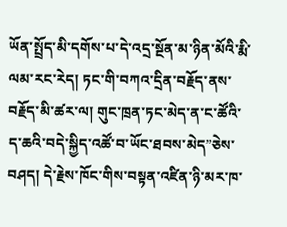ཡོན་སྤྲོད་མི་དགོས་པ་དེ་འདྲ་སྔོན་མ་ཉིན་མོའི་རྨི་ལམ་རང་རེད། ཏང་གི་བཀའ་དྲིན་བརྗོད་ནས་བརྗོད་མི་ཚར་ལ། གུང་ཁྲན་ཏང་མེད་ན་ང་ཚོའི་ད་ཆའི་བདེ་སྐྱིད་འཚོ་བ་ཡོང་ཐབས་མེད”ཅེས་བཤད། དེ་རྗེས་ཁོང་གིས་བསྟན་འཛིན་ཉི་མར་ཁ་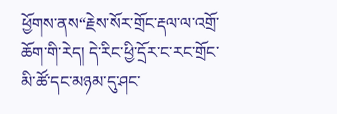ཕྱོགས་ནས“རྗེས་སོར་གྲོང་རྡལ་ལ་འགྲོ་ཆོག་གི་རེད། དེ་རིང་ཕྱི་དྲོར་ང་རང་གྲོང་མི་ཚོ་དང་མཉམ་དུ་ཤང་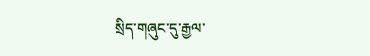སྲིད་གཞུང་དུ་རྒྱལ་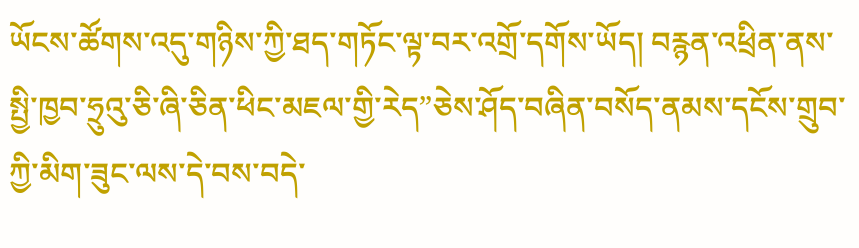ཡོངས་ཚོགས་འདུ་གཉིས་ཀྱི་ཐད་གཏོང་ལྟ་བར་འགྲོ་དགོས་ཡོད། བརྙན་འཕྲིན་ནས་སྤྱི་ཁྱབ་ཧྲུའུ་ཅི་ཞི་ཅིན་ཕིང་མཇལ་གྱི་རེད”ཅེས་ཤོད་བཞིན་བསོད་ནམས་དངོས་གྲུབ་ཀྱི་མིག་ཟུང་ལས་དེ་བས་བདེ་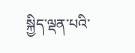སྐྱིད་ལྡན་པའི་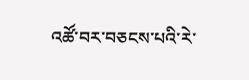འཚོ་བར་བཅངས་པའི་རེ་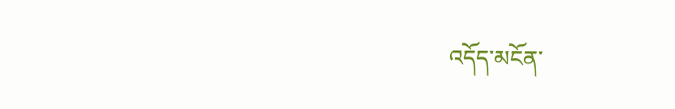འདོད་མངོན་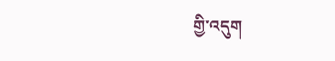གྱི་འདུག